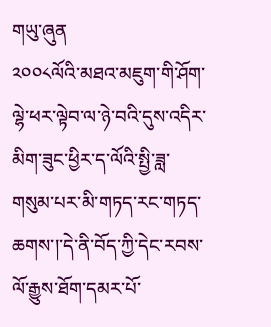གཡུ་ཞུན
༢༠༠༨ལོའི་མཐའ་མཇུག་གི་ཤོག་ལྷེ་ཕར་ལྟེབ་ལ་ཉེ་བའི་དུས་འདིར་མིག་ཟུང་ཕྱིར་ད་ལོའི་སྤྱི་ཟླ་གསུམ་པར་མི་གཏད་རང་གཏད་ཆགས་།་དེ་ནི་བོད་ཀྱི་དེང་རབས་ལོ་རྒྱུས་ཐོག་དམར་པོ་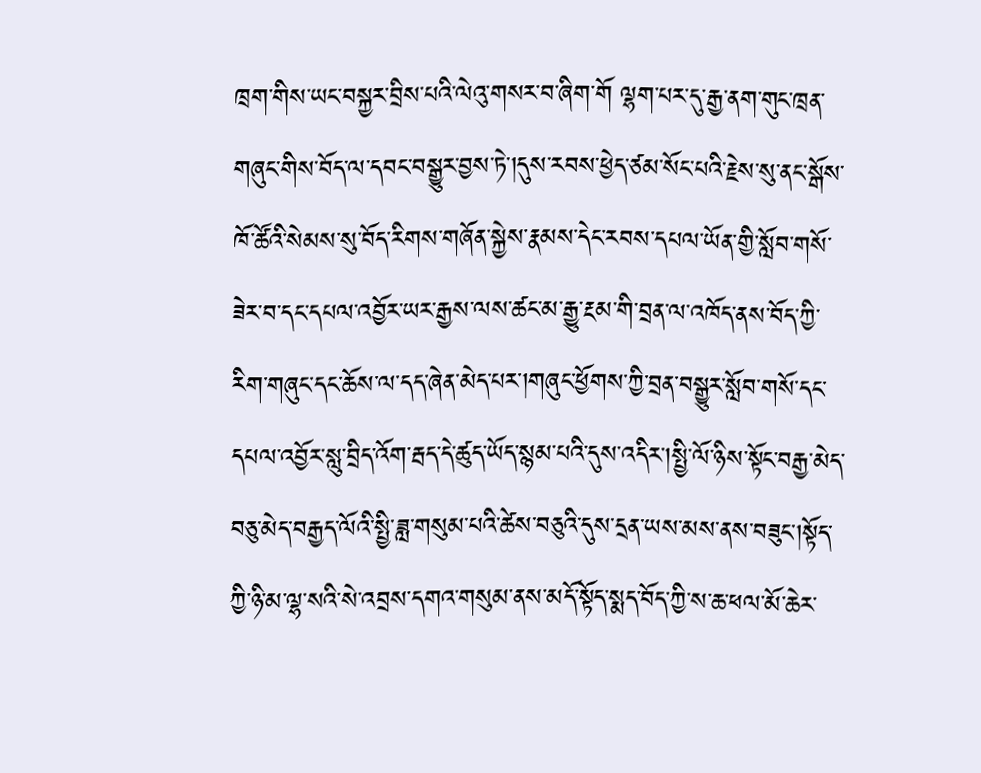ཁྲག་གིས་ཡང་བསྐྱར་བྲིས་པའི་ལེའུ་གསར་བ་ཞིག་གོ ལྷག་པར་དུ་རྒྱ་ནག་གུང་ཁྲན་གཞུང་གིས་བོད་ལ་དབང་བསྒྱུར་བྱས་ཏེ་།དུས་རབས་ཕྱེད་ཙམ་སོང་པའི་རྗེས་སུ་ནང་སྒོས་ཁོ་ཚོའི་སེམས་སུ་བོད་རིགས་གཞོན་སྐྱེས་རྣམས་དེང་རབས་དཔལ་ཡོན་གྱི་སློབ་གསོ་ཟེར་བ་དང་དཔལ་འབྱོར་ཡར་རྒྱས་ལས་ཚང་མ་རྒྱུ་རྔམ་གི་བྲན་ལ་འཁོད་ནས་བོད་ཀྱི་རིག་གཞུང་དང་ཆོས་ལ་དད་ཞེན་མེད་པར་།གཞུང་ཕྱོགས་ཀྱི་བྲན་བསྒྱུར་སློབ་གསོ་དང་དཔལ་འབྱོར་སླུ་བྲིད་འོག་རྦད་དེ་ཚུད་ཡོད་སྙམ་པའི་དུས་འདིར་།སྤྱི་ལོ་ཉིས་སྟོང་བརྒྱ་མེད་བཅུ་མེད་བརྒྱད་ལོའི་སྤྱི་ཟླ་གསུམ་པའི་ཚེས་བཅུའི་དུས་དྲན་ཡས་མས་ནས་བཟུང་།སྟོད་ཀྱི་ཉི་མ་ལྷ་སའི་སེ་འབྲས་དགའ་གསུམ་ནས་མདོ་སྟོད་སྨད་བོད་ཀྱི་ས་ཆ་ཕལ་མོ་ཆེར་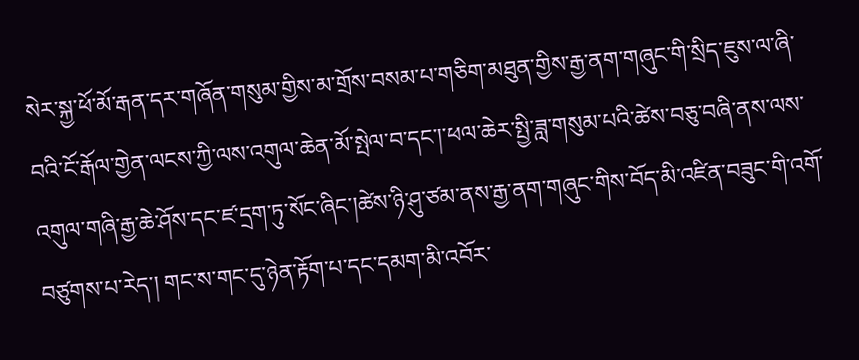སེར་སྐྱ་ཕོ་མོ་རྒན་དར་གཞོན་གསུམ་གྱིས་མ་གྲོས་བསམ་པ་གཅིག་མཐུན་གྱིས་རྒྱ་ནག་གཞུང་གི་སྲིད་ཇུས་ལ་ཞི་བའི་ངོ་རྒོལ་གྱེན་ལངས་ཀྱི་ལས་འགུལ་ཆེན་མོ་སྤེལ་བ་དང་།་ཕལ་ཆེར་སྤྱི་ཟླ་གསུམ་པའི་ཚེས་བཅུ་བཞི་ནས་ལས་འགུལ་གཞི་རྒྱ་ཆེ་ཤོས་དང་ཛ་དྲག་ཏུ་སོང་ཞིང་།ཚེས་ཉི་ཤུ་ཙམ་ནས་རྒྱ་ནག་གཞུང་གིས་བོད་མི་འཛིན་བཟུང་གི་འགོ་བཙུགས་པ་རེད་། གང་ས་གང་དུ་ཉེན་རྟོག་པ་དང་དམག་མི་འབོར་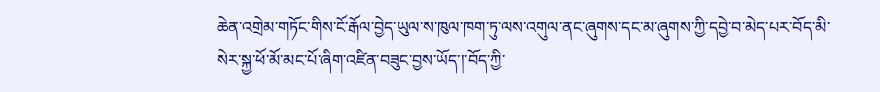ཆེན་འགྲེམ་གཏོང་གིས་ངོ་རྒོལ་བྱེད་ཡུལ་ས་ཁུལ་ཁག་ཏུ་ལས་འགུལ་ནང་ཞུགས་དང་མ་ཞུགས་ཀྱི་དབྱེ་བ་མེད་པར་བོད་མི་སེར་སྐྱ་ཕོ་མོ་མང་པོ་ཞིག་འཛིན་བཟུང་བྱས་ཡོད་།་བོད་ཀྱི་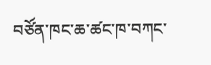བཙོན་ཁང་ཆ་ཚང་ཁ་བཀང་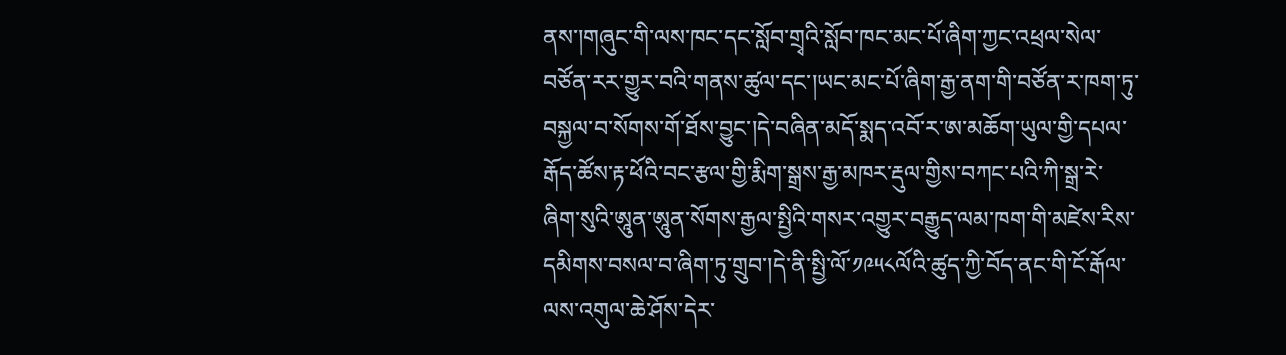ནས་།གཞུང་གི་ལས་ཁང་དང་སློབ་གྲྭའི་སློབ་ཁང་མང་པོ་ཞིག་ཀྱང་འཕྲལ་སེལ་བཙོན་རར་གྱུར་བའི་གནས་ཚུལ་དང་།ཡང་མང་པོ་ཞིག་རྒྱ་ནག་གི་བཙོན་ར་ཁག་ཏུ་བསྐྱལ་བ་སོགས་གོ་ཐོས་བྱུང་།དེ་བཞིན་མདོ་སྨད་འབོ་ར་ཨ་མཆོག་ཡུལ་གྱི་དཔལ་རྒོད་ཚོས་རྟ་ཕོའི་བང་རྩལ་གྱི་རྨིག་སྒྲས་རྒྱ་མཁར་རྡུལ་གྱིས་བཀང་པའི་ཀི་སྒྲ་རེ་ཞིག་སུའི་ཨཱུན་ཨཱུན་སོགས་རྒྱལ་སྤྱིའི་གསར་འགྱུར་བརྒྱུད་ལམ་ཁག་གི་མཛེས་རིས་དམིགས་བསལ་བ་ཞིག་ཏུ་གྲུབ་།དེ་ནི་སྤྱི་ལོ་༡༩༥༨ལོའི་ཚུད་ཀྱི་བོད་ནང་གི་ངོ་རྒོལ་ལས་འགུལ་ཆེ་ཤོས་དེར་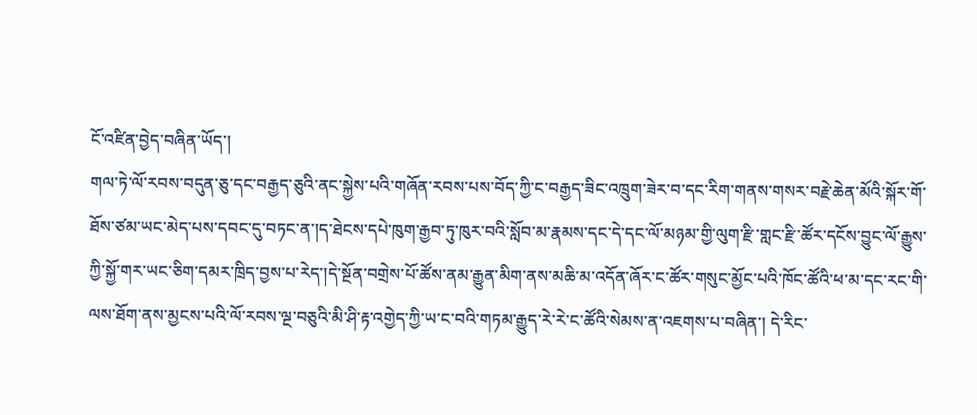ངོ་འཛིན་བྱེད་བཞིན་ཡོད་།
གལ་ཏེ་ལོ་རབས་བདུན་ཅུ་དང་བརྒྱད་ཅུའི་ནང་སྐྱེས་པའི་གཞོན་རབས་པས་བོད་ཀྱི་ང་བརྒྱད་ཟིང་འཁྲུག་ཟེར་བ་དང་རིག་གནས་གསར་བརྗེ་ཆེན་མོའི་སྐོར་གོ་ཐོས་ཙམ་ཡང་མེད་པས་དབང་དུ་བཏང་ན་།ད་ཐེངས་དཔེ་ཁུག་རྒྱབ་ཏུ་ཁུར་བའི་སློབ་མ་རྣམས་དང་དེ་དང་ལོ་མཉམ་གྱི་ལུག་རྫི་གླང་རྫི་ཚོར་དངོས་བྱུང་ལོ་རྒྱུས་ཀྱི་སྐྱོ་གར་ཡང་ཅིག་དམར་ཁྲིད་བྱས་པ་རེད་།དེ་སྔོན་བགྲེས་པོ་ཚོས་ནམ་རྒྱུན་མིག་ནས་མཆི་མ་འདོན་ཞོར་ང་ཚོར་གསུང་མྱོང་པའི་ཁོང་ཚོའི་ཕ་མ་དང་རང་གི་ལས་ཐོག་ནས་མྱངས་པའི་ལོ་རབས་ལྔ་བཅུའི་མི་ཤི་རྟ་འགྱེད་ཀྱི་ཡ་ང་བའི་གཏམ་རྒྱུད་རེ་རེ་ང་ཚོའི་སེམས་ན་འཇགས་པ་བཞིན་། དེ་རིང་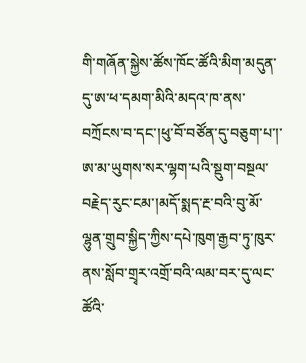གི་གཞོན་སྐྱེས་ཚོས་ཁོང་ཚོའི་མིག་མདུན་དུ་ཨ་ཕ་དམག་མིའི་མདའ་ཁ་ནས་བཀྲོངས་བ་དང་།ཕུ་བོ་བཙོན་དུ་བཅུག་པ་།་ཨ་མ་ཡུགས་སར་ལྷག་པའི་སྡུག་བསྔལ་བརྗེད་རུང་ངམ་།མདོ་སྨད་རྔ་བའི་བུ་མོ་ལྷུན་གྲུབ་སྐྱིད་ཀྱིས་དཔེ་ཁུག་རྒྱབ་ཏུ་ཁུར་ནས་སློབ་གྲྭར་འགྲོ་བའི་ལམ་བར་དུ་ལང་ཚོའི་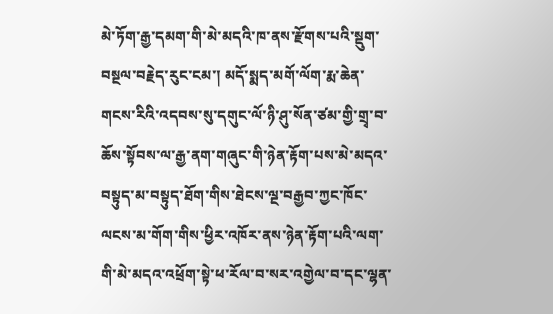མེ་ཏོག་རྒྱ་དམག་གི་མེ་མདའི་ཁ་ནས་རྫོགས་པའི་སྡུག་བསྔལ་བརྗེད་རུང་ངམ་། མདོ་སྨད་མགོ་ལོག་རྨ་ཆེན་གངས་རིའི་འདབས་སུ་དགུང་ལོ་ཉི་ཤུ་སོན་ཙམ་གྱི་གྲྭ་བ་ཆོས་སྟོབས་ལ་རྒྱ་ནག་གཞུང་གི་ཉེན་རྟོག་པས་མེ་མདའ་བསྟུད་མ་བསྟུད་ཐོག་གིས་ཐེངས་ལྔ་བརྒྱབ་ཀྱང་ཁོང་ལངས་མ་གོག་གིས་ཕྱིར་འཁོར་ནས་ཉེན་རྟོག་པའི་ལག་གི་མེ་མདའ་འཕྲོག་སྟེ་ཕ་རོལ་བ་སར་འགྱེལ་བ་དང་ལྷན་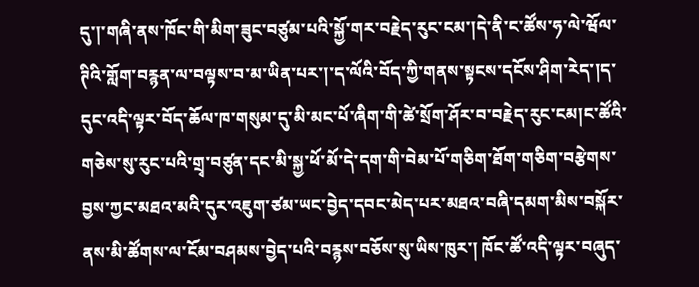དུ་།་གཞི་ནས་ཁོང་གི་མིག་ཟུང་བཙུམ་པའི་སྐྱོ་གར་བརྗེད་རུང་ངམ་།དེ་ནི་ང་ཚོས་ཧ་ལེ་ཝོལ་ཊིའི་གློག་བརྙན་ལ་བལྟས་བ་མ་ཡིན་པར་།་ད་ལོའི་བོད་ཀྱི་གནས་སྟངས་དངོས་ཤིག་རེད་།ད་དུང་འདི་ལྟར་བོད་ཆོལ་ཁ་གསུམ་དུ་མི་མང་པོ་ཞིག་གི་ཚེ་སྲོག་ཤོར་བ་བརྗེད་རུང་ངམ།ང་ཚོའི་གཅེས་སུ་རུང་པའི་གྲྭ་བཙུན་དང་མི་སྐྱ་ཕོ་མོ་དེ་དག་གི་བེམ་པོ་གཅིག་ཐོག་གཅིག་བརྩེགས་བྱས་ཀྱང་མཐའ་མའི་དུར་འཇུག་ཙམ་ཡང་བྱེད་དབང་མེད་པར་མཐའ་བཞི་དམག་མིས་བསྐོར་ནས་མི་ཚོགས་ལ་ངོམ་བཤམས་བྱེད་པའི་བརྙས་བཅོས་སུ་ཡིས་ཁུར་། ཁོང་ཚོ་འདི་ལྟར་བཞུད་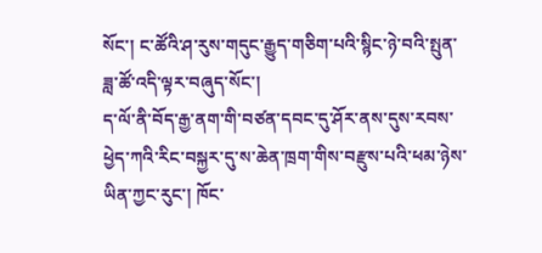སོང་། ང་ཚོའི་ཤ་རུས་གདུང་རྒྱུད་གཅིག་པའི་སྙིང་ཉེ་བའི་སྤུན་ཟླ་ཚོ་འདི་ལྟར་བཞུད་སོང་།
ད་ལོ་ནི་བོད་རྒྱ་ནག་གི་བཙན་དབང་དུ་ཤོར་ནས་དུས་རབས་ཕྱེད་ཀའི་རིང་བསྐྱར་དུ་ས་ཆེན་ཁྲག་གིས་བརྫུས་པའི་ཕམ་ཉེས་ཡིན་ཀྱང་རུང་། ཁོང་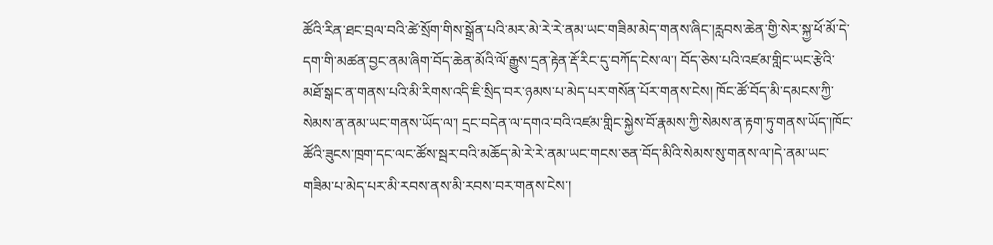ཚོའི་རིན་ཐང་བྲལ་བའི་ཚེ་སྲོག་གིས་སྒྲོན་པའི་མར་མེ་རེ་རེ་ནམ་ཡང་གཟིམ་མེད་གནས་ཞིང་།རླབས་ཆེན་གྱི་སེར་སྐྱ་ཕོ་མོ་དེ་དག་གི་མཚན་བྱང་ནམ་ཞིག་བོད་ཆེན་མོའི་ལོ་རྒྱུས་དྲན་རྟེན་རྡོ་རིང་དུ་བཀོད་ངེས་ལ་། བོད་ཅེས་པའི་འཛམ་གླིང་ཡང་རྩེའི་མཐོ་སྒང་ན་གནས་པའི་མི་རིགས་འདི་ཇི་སྲིད་བར་ཉམས་པ་མེད་པར་གསོན་པོར་གནས་ངེས། ཁོང་ཚོ་བོད་མི་དམངས་ཀྱི་སེམས་ན་ནམ་ཡང་གནས་ཡོད་ལ་། དྲང་བདེན་ལ་དགའ་བའི་འཛམ་གླིང་སྐྱེས་བོ་རྣམས་ཀྱི་སེམས་ན་རྟག་ཏུ་གནས་ཡོད་།ཁོང་ཚོའི་ཟུངས་ཁྲག་དང་ལང་ཚོས་སྦར་བའི་མཆོད་མེ་རེ་རེ་ནམ་ཡང་གངས་ཅན་བོད་མིའི་སེམས་སུ་གནས་ལ་།དེ་ནམ་ཡང་གཟིམ་པ་མེད་པར་མི་རབས་ནས་མི་རབས་བར་གནས་ངེས་།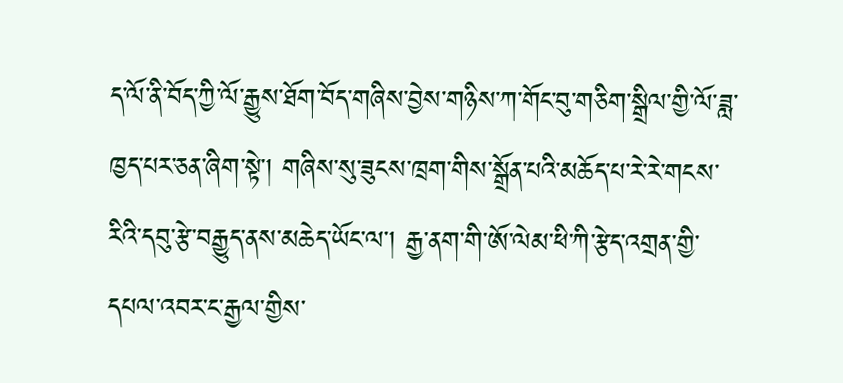ད་ལོ་ནི་བོད་ཀྱི་ལོ་རྒྱུས་ཐོག་བོད་གཞིས་བྱེས་གཉིས་ཀ་གོང་བུ་གཅིག་སྒྲིལ་གྱི་ལོ་ཟླ་ཁྱད་པར་ཅན་ཞིག་སྟེ་། གཞིས་སུ་ཟུངས་ཁྲག་གིས་སྒྲོན་པའི་མཆོད་པ་རེ་རེ་གངས་རིའི་དབུ་རྩེ་བརྒྱུད་ནས་མཆེད་ཡོང་ལ་། རྒྱ་ནག་གི་ཨོ་ལེམ་ཕི་ཀི་རྩེད་འགྲན་གྱི་དཔལ་འབར་ང་རྒྱལ་གྱིས་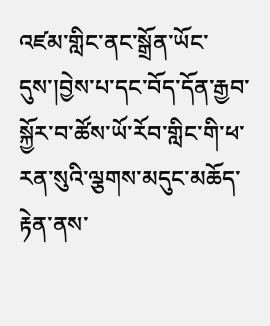འཛམ་གླིང་ནང་སྒྲོན་ཡོང་དུས་།བྱེས་པ་དང་བོད་དོན་རྒྱབ་སྐྱོར་བ་ཚོས་ཡོ་རོབ་གླིང་གི་ཕ་རན་སུའི་ལྕགས་མདུང་མཆོད་རྟེན་ནས་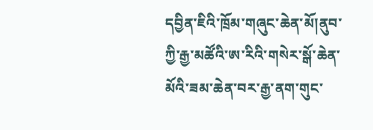དབྱིན་ཇིའི་ཁྲོམ་གཞུང་ཆེན་མོ།ནུབ་ཀྱི་རྒྱ་མཚོའི་ཨ་རིའི་གསེར་སྒོ་ཆེན་མོའི་ཟམ་ཆེན་བར་རྒྱ་ནག་གུང་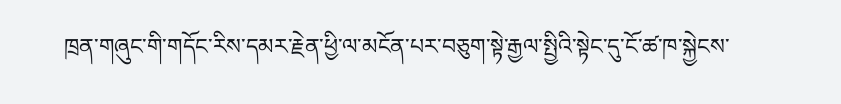ཁྲན་གཞུང་གི་གདོང་རིས་དམར་རྗེན་ཕྱི་ལ་མངོན་པར་བཅུག་སྟེ་རྒྱལ་སྤྱིའི་སྟེང་དུ་ངོ་ཚ་ཁ་སྐྱེངས་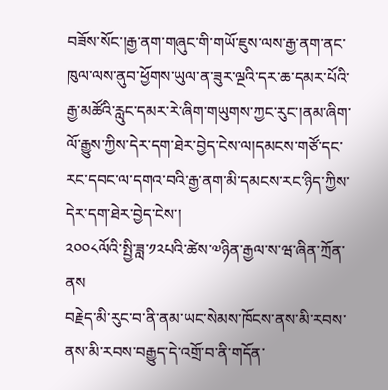བཟོས་སོང་།རྒྱ་ནག་གཞུང་གི་གཡོ་ཇུས་ལས་རྒྱ་ནག་ནང་ཁུལ་ལས་ནུབ་ཕྱོགས་ཡུལ་ན་ཟུར་ལྔའི་དར་ཆ་དམར་པོའི་རྒྱ་མཚོའི་རླུང་དམར་རེ་ཞིག་གཡུགས་ཀྱང་རུང་།ནམ་ཞིག་ལོ་རྒྱུས་ཀྱིས་དེར་དག་ཐེར་བྱེད་ངེས་ལ།དམངས་གཙོ་དང་རང་དབང་ལ་དགའ་བའི་རྒྱ་ནག་མི་དམངས་རང་ཉིད་ཀྱིས་དེར་དག་ཐེར་བྱེད་ངེས་།
༢༠༠༨ལོའི་སྤྱི་ཟླ་༡༢པའི་ཚེས་༧ཉིན་རྒྱལ་ས་ཝ་ཞིན་ཀྲོན་ནས
བརྗེད་མི་རུང་བ་ནི་ནམ་ཡང་སེམས་ཁོངས་ནས་མི་རབས་ནས་མི་རབས་བརྒྱུད་དེ་འགྲོ་བ་ནི་གདོན་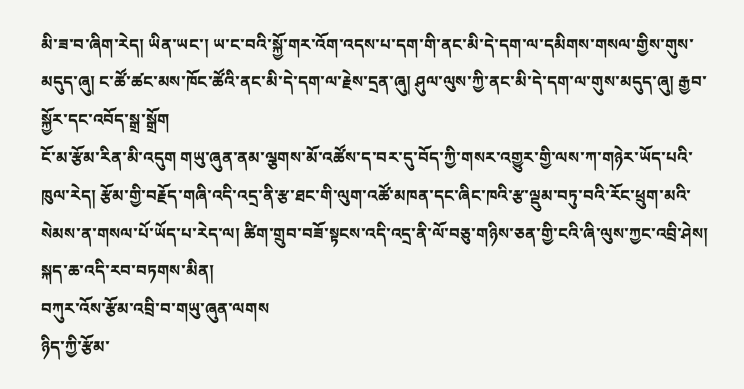མི་ཟ་བ་ཞིག་རེད། ཡིན་ཡང་། ཡ་ང་བའི་སྐྱོ་གར་འོག་འདས་པ་དག་གི་ནང་མི་དེ་དག་ལ་དམིགས་གསལ་གྱིས་གུས་མདུད་ཞུ། ང་ཚོ་ཚང་མས་ཁོང་ཚོའི་ནང་མི་དེ་དག་ལ་རྗེས་དྲན་ཞུ། ཤུལ་ལུས་ཀྱི་ནང་མི་དེ་དག་ལ་གུས་མདུད་ཞུ། རྒྱབ་སྐྱོར་དང་འབོད་སྒྲ་སྒྲོག
ངོ་མ་རྩོམ་རིན་མི་འདུག གཡུ་ཞུན་ནམ་ལྕགས་མོ་འཚོས་ད་བར་དུ་བོད་ཀྱི་གསར་འགྱུར་གྱི་ལས་ཀ་གཉེར་ཡོད་པའི་ཁུལ་རེད། རྩོམ་གྱི་བརྗོད་གཞི་འདི་འདྲ་ནི་རྩ་ཐང་གི་ལུག་འཚོ་མཁན་དང་ཞིང་ཁའི་རྩ་ལྡུམ་བཏུ་བའི་རོང་ཕྲུག་མའི་སེམས་ན་གསལ་པོ་ཡོད་པ་རེད་ལ། ཚིག་གྲུབ་བཟོ་སྟངས་འདི་འདྲ་ནི་ལོ་བཅུ་གཉིས་ཅན་གྱི་ངའི་ཞི་ལུས་ཀྱང་འབྲི་ཤེས། སྐད་ཆ་འདི་རབ་བཏགས་མིན།
བཀུར་འོས་རྩོམ་འབྲི་བ་གཡུ་ཞུན་ལགས
ཉིད་ཀྱི་རྩོམ་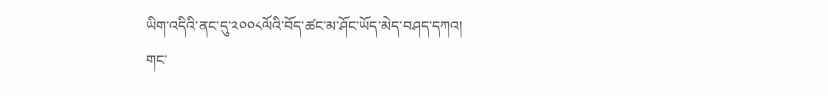ཡིག་འདིའི་ནང་དུ་༢༠༠༨ལོའི་བོད་ཚང་མ་ཤོང་ཡོད་མེད་བཤད་དཀའ།
གང་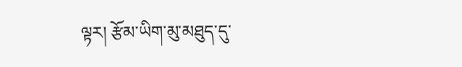ལྟར། རྩོམ་ཡིག་མུ་མཐུད་དུ་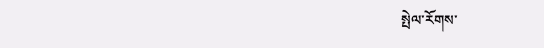སྤེལ་རོགས་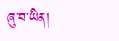ཞུ་བ་ཡིན།